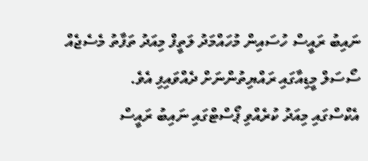ނައިބު ރައީސް ހުސައިން މުހައްމަދު ލަތީފް މިއަދު ތަފާތު މެސެޖެއް ސޯސަލް މީޑިއާގައި ރައްޔިތުންނަށް ދެއްވައިފި އެވެ.
އެކްސްގައި މިއަދު ކުރެއްވި ޕޯސްޓްގައި ނައިބު ރައީސް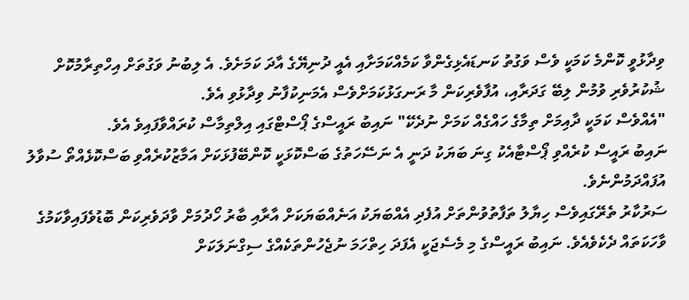ވިދާޅުވީ ކޮންމެ ކަމަކީ ވެސް ވަގުތު ކަނޑައެޅިގެންވާ ކަމެއްކަމަށާއި އެއީ ދުނިޔޭގެ އާދަ ކަމަށެވެ. އެ ލިބުނު ވަގުތަށް އިހްތިރާމުކޮށް ޝުކުރުވެރި ވުމުން ލިބޭ ގަދަރާއި، އުފާވެރިކަން މާ ރަނގަޅުކަމަށްވެސް އެމަނިކުފާނު ވިދާޅުވި އެވެ.
"އެއްވެސް ކަމަކީ ދާއިމަށް ތިމާގެ ހައްގެއް ކަމަށް ނުދެކޭ" ނައިބު ރައީސްގެ ޕޯސްޓްގައި އިލްތިމާސް ކުރައްވާފައިވެ އެވެ.
ނައިބު ރައީސް ކުރެއްވި ޕޯސްޓާއެކު ގިނަ ބަޔަކު ދަނީ އެ ނަސޭހަތުގެ ބަސްކޮޅަކީ ކޮންބޭފުޅަކަށް އަމާޒުކުރެއްވި ބަސްކޮޅެއްތޯ ސުވާލު އުފައްދަމުންނެވެ.
ސަރުކާރު ތެރޭގައިވެސް ހިޔާލު ތަފާތުވުންތަށް އުފެދި އެއްބަޔަކު އަނެއްބަޔަކަށް އާރާއި ބާރު ހޯދުމަށް ވާދަވެރިކަން ބޮޑުވެފައިވާކަމުގެ ވާހަކަތައް ދެކެވެއެވެ. ނައިބު ރައީސްގެ މި މެސެޖަކީ އެފަދަ ހިތްހަމަ ނުޖެހުންތަކެއްގެ ސިގްނަލަކަށް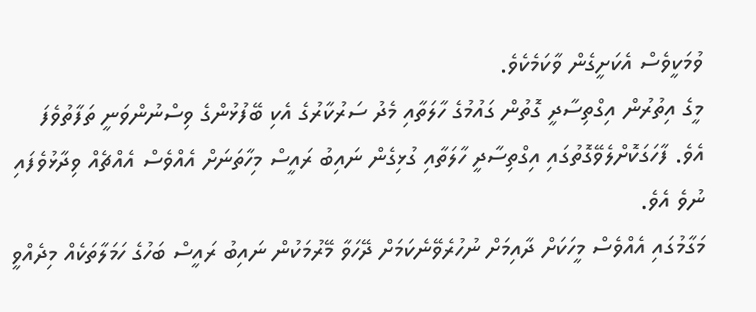ވުމަކީވެސް އެކަށީގެން ވާކަމެކެވެ.
މީގެ އިތުރުން އިގްތިސާދީ ގޮތުން ގައުމުގެ ހާލަތާއި މެދު ސަރުކާރުގެ އެކި ބޭފުޅުންގެ ވިސްނުންވަނީ ތަފާތުވެފަ އެވެ. ފާހަގަކޮށްލެވޭގޮތުގައި އިގްތިސާދީ ހާލަތާއި ގުޅިގެން ނައިބު ރައީސް މިހާތަނަށް އެއްވެސް އެއްޗެއް ވިދާޅުވެފައި ނުވެ އެވެ.
މަގާމުގައި އެއްވެސް މީހަކަށް ދާއިމަށް ނުހުރެވޭނެކަމަށް ދޭހަވާ މޭރުމަކުން ނައިބު ރައީސް ބަހުގެ ހަމަލާތަކެއް މިދެއްވީ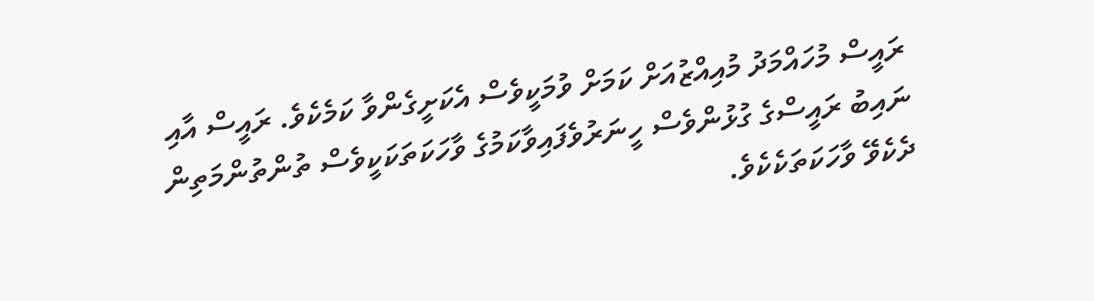ރައީސް މުހައްމަދު މުއިއްޒުއަށް ކަމަށް ވުމަކީވެސް އެކަށީގެންވާ ކަމެކެވެ. ރައީސް އާއި ނައިބު ރައީސްގެ ގުޅުންވެސް ހީނަރުވެފައިވާކަމުގެ ވާހަކަތަކަކީވެސް ތުންތުންމަތިން ދެކެވޭ ވާހަކަތަކެކެވެ.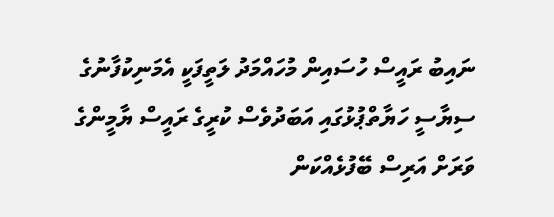ނައިބު ރައީސް ހުސައިން މުހައްމަދު ލަތީފަކީ އެމަނިކުފާނުގެ ސިޔާސީ ހަޔާތްޕުޅުގައި އަބަދުވެސް ކުރީގެ ރައީސް ޔާމީންގެ ވަރަށް އަރިސް ބޭފުޅެއްކަން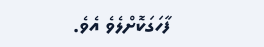ފާހަގަކޮށްލެވެ އެވެ.